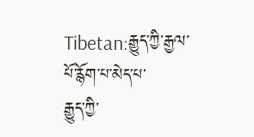Tibetan:རྒྱུད་ཀྱི་རྒྱལ་པོ་རྙོག་པ་མེད་པ་
རྒྱུད་ཀྱི་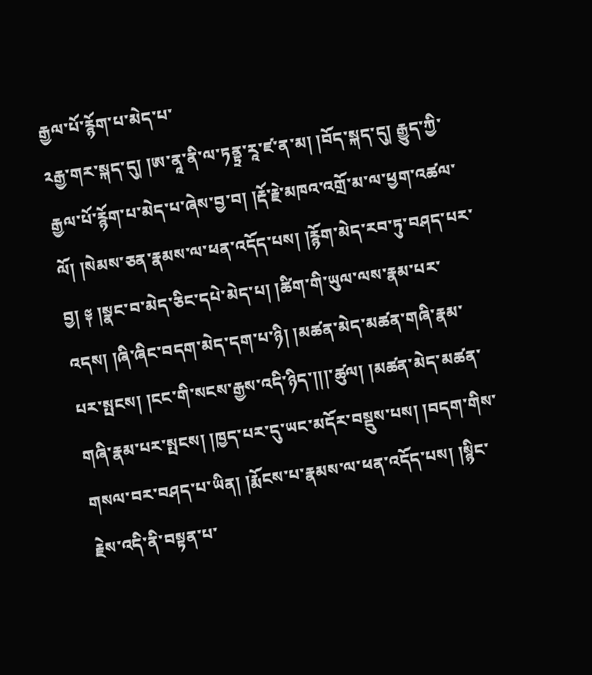རྒྱལ་པོ་རྙོག་པ་མེད་པ་
༢རྒྱ་གར་སྐད་དུ། །ཨ་ནཱ་ནི་ལ་ཏནྟྲ་རཱ་ཛ་ན་མ། །བོད་སྐད་དུ། རྒྱུད་ཀྱི་རྒྱལ་པོ་རྙོག་པ་མེད་པ་ཞེས་བྱ་བ། །རྡོ་རྗེ་མཁའ་འགྲོ་མ་ལ་ཕྱག་འཚལ་ལོ། །སེམས་ཅན་རྣམས་ལ་ཕན་འདོད་པས། །རྙོག་མེད་རབ་ཏུ་བཤད་པར་བྱ། ༈ །སྣང་བ་མེད་ཅིང་དཔེ་མེད་པ། །ཚིག་གི་ཡུལ་ལས་རྣམ་པར་འདས། །ཞི་ཞིང་བདག་མེད་དག་པ་ཉི། །མཚན་མེད་མཚན་གཞི་རྣམ་པར་སྤངས། །ངང་གི་སངས་རྒྱས་འདི་ཉིད་།།།་ཚུལ། །མཚན་མེད་མཚན་གཞི་རྣམ་པར་སྤངས། །ཁྱད་པར་དུ་ཡང་མདོར་བསྡུས་པས། །བདག་གིས་གསལ་བར་བཤད་པ་ཡིན། །རྨོངས་པ་རྣམས་ལ་ཕན་འདོད་པས། །སྙིང་རྗེས་འདི་ནི་བསྟན་པ་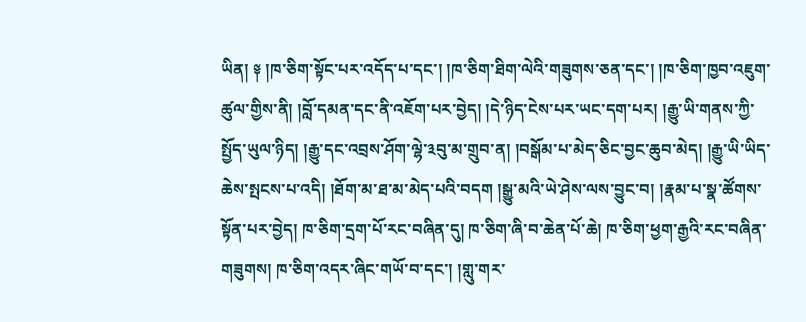ཡིན། ༈ །ཁ་ཅིག་སྟོང་པར་འདོད་པ་དང་། །ཁ་ཅིག་ཐིག་ལེའི་གཟུགས་ཅན་དང་། །ཁ་ཅིག་ཁྱབ་འཇུག་ཚུལ་གྱིས་ནི། །བློ་དམན་དང་ནི་འཇོག་པར་བྱེད། །དེ་ཉིད་ངེས་པར་ཡང་དག་པར། །རྒྱུ་ཡི་གནས་ཀྱི་སྤྱོད་ཡུལ་ཉིད། །རྒྱུ་དང་འབྲས་ཤོག་ལྷེ་༣བུ་མ་གྲུབ་ན། །བསྒོམ་པ་མེད་ཅིང་བྱང་ཆུབ་མེད། །རྒྱུ་ཡི་ཡིད་ཆེས་སྤངས་པ་འདི། །ཐོག་མ་ཐ་མ་མེད་པའི་བདག །སྒྱུ་མའི་ཡེ་ཤེས་ལས་བྱུང་བ། །རྣམ་པ་སྣ་ཚོགས་སྟོན་པར་བྱེད། ཁ་ཅིག་དྲག་པོ་རང་བཞིན་དུ། ཁ་ཅིག་ཞི་བ་ཆེན་པོ་ཆེ། ཁ་ཅིག་ཕྱག་རྒྱའི་རང་བཞིན་གཟུགས། ཁ་ཅིག་འདར་ཞིང་གཡོ་བ་དང་། །གླུ་གར་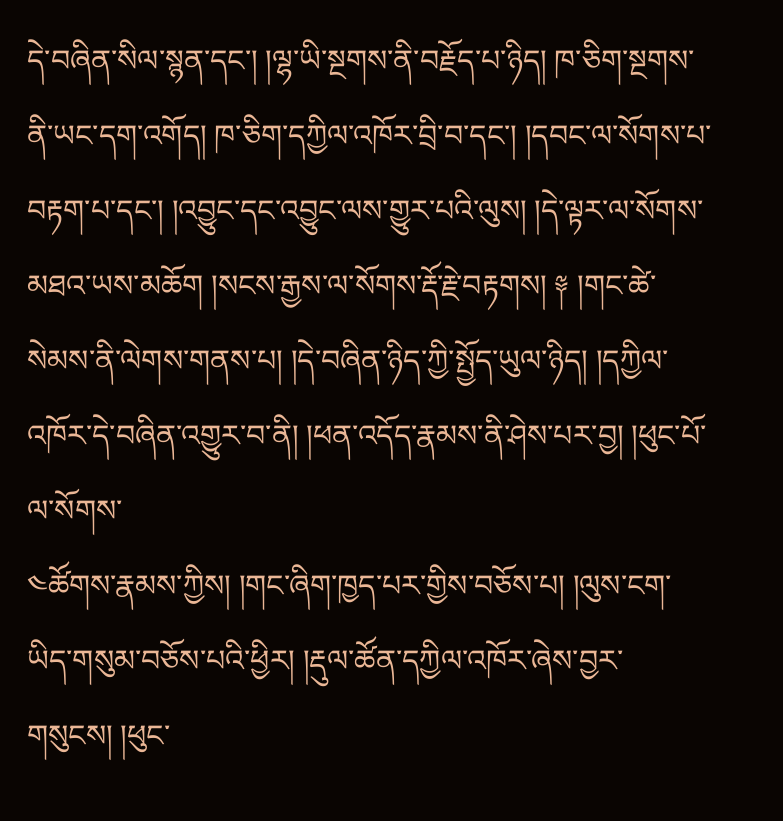དེ་བཞིན་སིལ་སྙན་དང་། །ལྷ་ཡི་སྔགས་ནི་བརྗོད་པ་ཉིད། ཁ་ཅིག་སྔགས་ནི་ཡང་དག་འགོད། ཁ་ཅིག་དཀྱིལ་འཁོར་བྲི་བ་དང་། །དབང་ལ་སོགས་པ་བརྟག་པ་དང་། །འབྱུང་དང་འབྱུང་ལས་གྱུར་པའི་ལུས། །དེ་ལྟར་ལ་སོགས་མཐའ་ཡས་མཆོག །སངས་རྒྱས་ལ་སོགས་རྡོ་རྗེ་བརྟགས། ༈ །གང་ཚེ་སེམས་ནི་ལེགས་གནས་པ། །དེ་བཞིན་ཉིད་ཀྱི་སྤྱོད་ཡུལ་ཉིད། །དཀྱིལ་འཁོར་དེ་བཞིན་འགྱུར་བ་ནི། །ཕན་འདོད་རྣམས་ནི་ཤེས་པར་བྱ། །ཕུང་པོ་ལ་སོགས་
༤ཚོགས་རྣམས་ཀྱིས། །གང་ཞིག་ཁྱད་པར་གྱིས་བཅོས་པ། །ལུས་ངག་ཡིད་གསུམ་བཅོས་པའི་ཕྱིར། །རྡུལ་ཚོན་དཀྱིལ་འཁོར་ཞེས་བྱར་གསུངས། །ཕུང་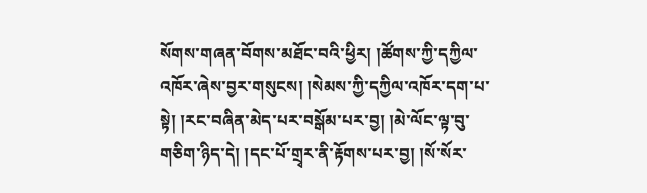སོགས་གཞན་བོགས་མཐོང་བའི་ཕྱིར། །ཚོགས་ཀྱི་དཀྱིལ་འཁོར་ཞེས་བྱར་གསུངས། །སེམས་ཀྱི་དཀྱིལ་འཁོར་དག་པ་སྟེ། །རང་བཞིན་མེད་པར་བསྒོམ་པར་བྱ། །མེ་ལོང་ལྟ་བུ་གཅིག་ཉིད་དེ། །དང་པོ་གྲྭར་ནི་རྟོགས་པར་བྱ། །སོ་སོར་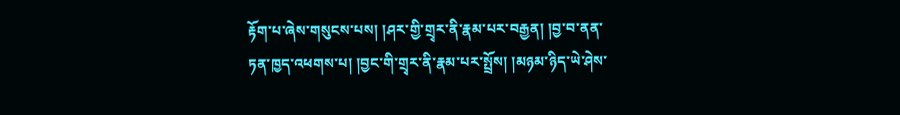རྟོག་པ་ཞེས་གསུངས་པས། །ཤར་གྱི་གྲྭར་ནི་རྣམ་པར་བརྒྱན། །བྱ་བ་ནན་ཏན་ཁྱད་འཕགས་པ། །བྱང་གི་གྲྭར་ནི་རྣམ་པར་སྤྲོས། །མཉམ་ཉིད་ཡེ་ཤེས་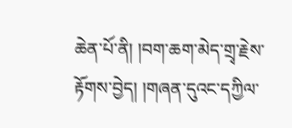ཆེན་པོ་ནི། །བག་ཆག་མེད་གྲྭ་རྗེས་རྟོགས་བྱེད། །གཞན་དུའང་དཀྱིལ་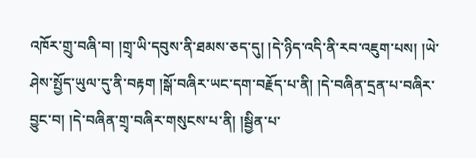འཁོར་གྲུ་བཞི་བ། །གྲྭ་ཡི་དབུས་ནི་ཐམས་ཅད་དུ། །དེ་ཉིད་འདི་ནི་རབ་འཇུག་པས། །ཡེ་ཤེས་སྤྱོད་ཡུལ་དུ་ནི་བརྟག །སྒོ་བཞིར་ཡང་དག་བརྗོད་པ་ནི། །དེ་བཞིན་དྲན་པ་བཞིར་བྱུང་བ། །དེ་བཞིན་གྲྭ་བཞིར་གསུངས་པ་ནི། །སྦྱིན་པ་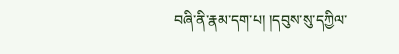བཞི་ནི་རྣམ་དག་པ། །དབུས་སུ་དཀྱིལ་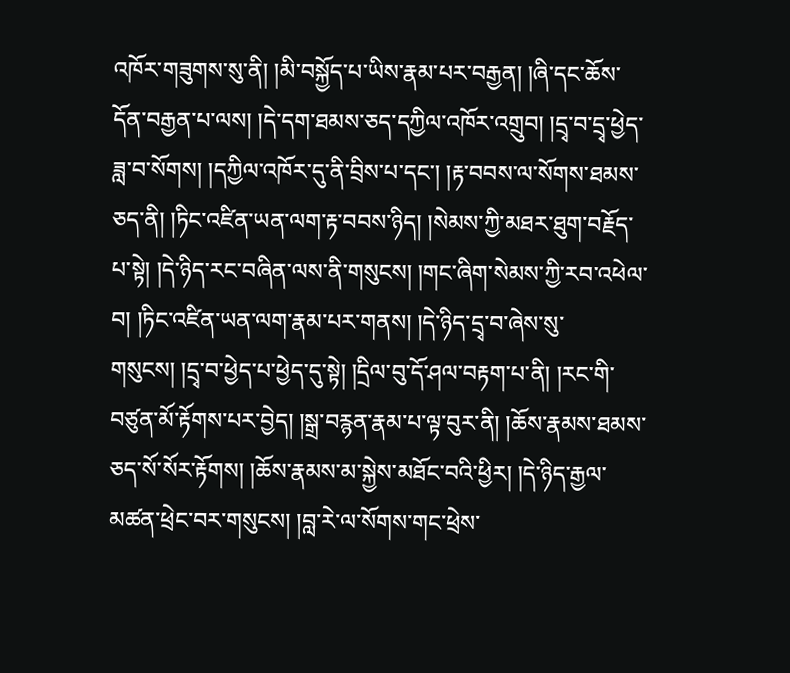འཁོར་གཟུགས་སུ་ནི། །མི་བསྐྱོད་པ་ཡིས་རྣམ་པར་བརྒྱན། །ཞི་དང་ཆོས་དོན་བརྒྱན་པ་ལས། །དེ་དག་ཐམས་ཅད་དཀྱིལ་འཁོར་འགྲུབ། །དྲྭ་བ་དྲྭ་ཕྱེད་ཟླ་བ་སོགས། །དཀྱིལ་འཁོར་དུ་ནི་བྲིས་པ་དང་། །རྟ་བབས་ལ་སོགས་ཐམས་ཅད་ནི། །ཏིང་འཛིན་ཡན་ལག་རྟ་བབས་ཉིད། །སེམས་ཀྱི་མཐར་ཐུག་བརྗོད་པ་སྟེ། །དེ་ཉིད་རང་བཞིན་ལས་ནི་གསུངས། །གང་ཞིག་སེམས་ཀྱི་རབ་འཕེལ་བ། །ཏིང་འཛིན་ཡན་ལག་རྣམ་པར་གནས། །དེ་ཉིད་དྲྭ་བ་ཞེས་སུ་གསུངས། །དྲྭ་བ་ཕྱེད་པ་ཕྱེད་དུ་སྟེ། །དྲིལ་བུ་དོ་ཤལ་བརྟག་པ་ནི། །རང་གི་བཙུན་མོ་རྟོགས་པར་བྱེད། །སྒྲ་བརྙན་རྣམ་པ་ལྟ་བུར་ནི། །ཆོས་རྣམས་ཐམས་ཅད་སོ་སོར་རྟོགས། །ཆོས་རྣམས་མ་སྐྱེས་མཐོང་བའི་ཕྱིར། །དེ་ཉིད་རྒྱལ་མཚན་ཕྲེང་བར་གསུངས། །བླ་རེ་ལ་སོགས་གང་ཕྲེས་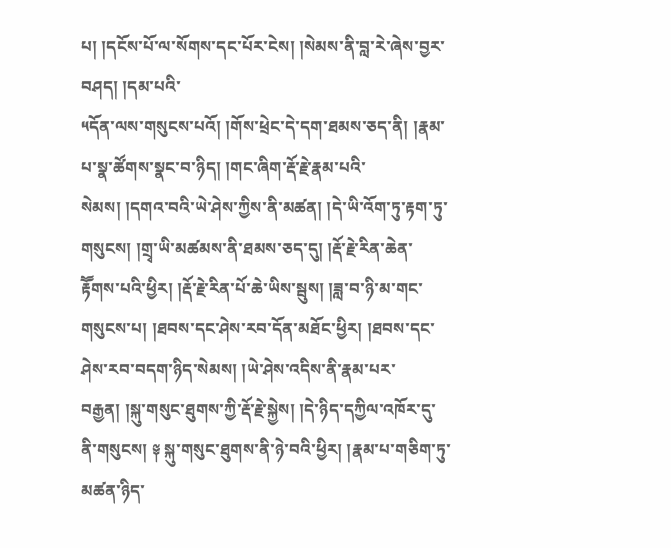པ། །དངོས་པོ་ལ་སོགས་དང་པོར་ངེས། །སེམས་ནི་བླ་རེ་ཞེས་བྱར་བཤད། །དམ་པའི་
༥དོན་ལས་གསུངས་པའོ། །གོས་ཕྲེང་དེ་དག་ཐམས་ཅད་ནི། །རྣམ་པ་སྣ་ཚོགས་སྣང་བ་ཉིད། །གང་ཞིག་རྡོ་རྗེ་རྣམ་པའི་སེམས། །དགའ་བའི་ཡེ་ཤེས་ཀྱིས་ནི་མཚན། །དེ་ཡི་འོག་ཏུ་རྟག་ཏུ་གསུངས། །གྲྭ་ཡི་མཚམས་ནི་ཐམས་ཅད་དུ། །རྡོ་རྗེ་རིན་ཆེན་རྟཽགས་པའི་ཕྱིར། །རྡོ་རྗེ་རིན་པོ་ཆེ་ཡིས་སྦུས། །ཟླ་བ་ཉི་མ་གང་གསུངས་པ། །ཐབས་དང་ཤེས་རབ་དོན་མཐོང་ཕྱིར། །ཐབས་དང་ཤེས་རབ་བདག་ཉིད་སེམས། །ཡེ་ཤེས་འདིས་ནི་རྣམ་པར་བརྒྱན། །སྐུ་གསུང་ཐུགས་ཀྱི་རྡོ་རྗེ་སྐྱེས། །དེ་ཉིད་དཀྱིལ་འཁོར་དུ་ནི་གསུངས། ༈ སྐུ་གསུང་ཐུགས་ནི་ཉེ་བའི་ཕྱིར། །རྣམ་པ་གཅིག་ཏུ་མཚན་ཉིད་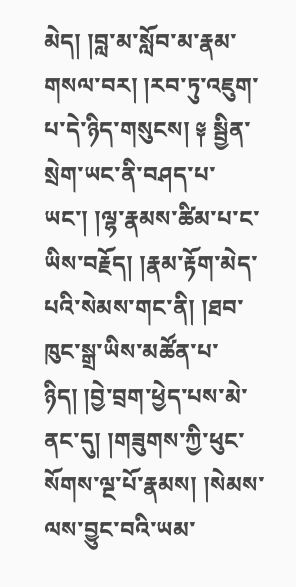མེད། །བླ་མ་སློབ་མ་རྣམ་གསལ་བར། །རབ་ཏུ་འཇུག་པ་དེ་ཉིད་གསུངས། ༈ སྦྱིན་སྲེག་ཡང་ནི་བཤད་པ་ཡང་། །ལྷ་རྣམས་ཚིམ་པ་ང་ཡིས་བརྗོད། །རྣམ་རྟོག་མེད་པའི་སེམས་གང་ནི། །ཐབ་ཁུང་སྒྲ་ཡིས་མཚོན་པ་ཉིད། །བྱེ་བྲག་ཕྱེད་པས་མེ་ནང་དུ། །གཟུགས་ཀྱི་ཕུང་སོགས་ལྔ་པོ་རྣམས། །སེམས་ལས་བྱུང་བའི་ཡམ་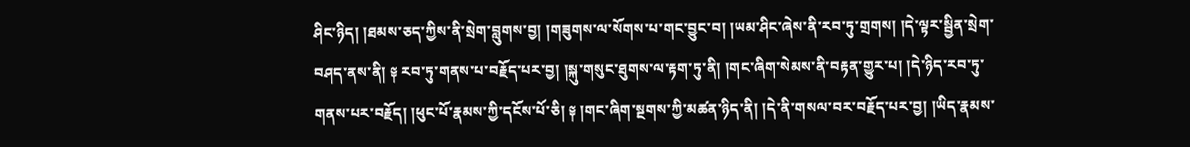ཤིང་ཉིད། །ཐམས་ཅད་ཀྱིས་ནི་སྲེག་བླུགས་བྱ། །གཟུགས་ལ་སོགས་པ་གང་བྱུང་བ། །ཡམ་ཤིང་ཞེས་ནི་རབ་ཏུ་གྲགས། །དེ་ལྟར་སྦྱིན་སྲེག་བཤད་ནས་ནི། ༈ རབ་ཏུ་གནས་པ་བརྗོད་པར་བྱ། །སྐུ་གསུང་ཐུགས་ལ་རྟག་ཏུ་ནི། །གང་ཞིག་སེམས་ནི་བརྟན་གྱུར་པ། །དེ་ཉིད་རབ་ཏུ་གནས་པར་བརྗོད། །ཕུང་པོ་རྣམས་ཀྱི་དངོས་པོ་ཅི། ༈ །གང་ཞིག་སྔགས་ཀྱི་མཚན་ཉིད་ནི། །དེ་ནི་གསལ་བར་བརྗོད་པར་བྱ། །ཡིད་རྣམས་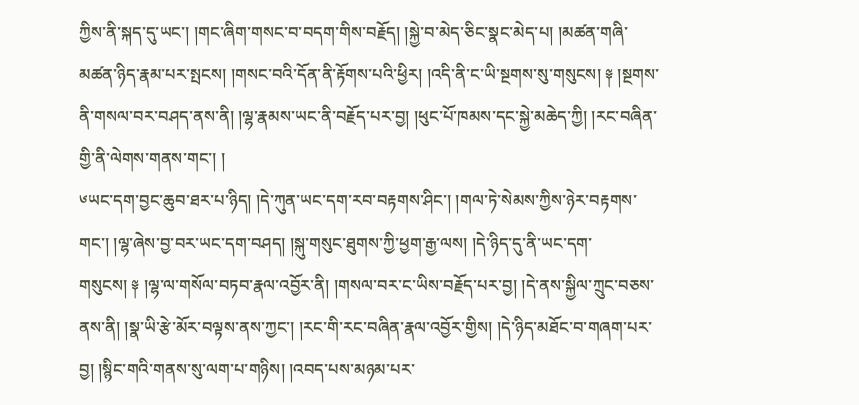ཀྱིས་ནི་སྐད་དུ་ཡང་། །གང་ཞིག་གསང་བ་བདག་གིས་བརྗོད། །སྐྱེ་བ་མེད་ཅིང་སྣང་མེད་པ། །མཚན་གཞི་མཚན་ཉིད་རྣམ་པར་སྤངས། །གསང་བའི་དོན་ནི་རྟོགས་པའི་ཕྱིར། །འདི་ནི་ང་ཡི་སྔགས་སུ་གསུངས། ༈ །སྔགས་ནི་གསལ་བར་བཤད་ནས་ནི། །ལྷ་རྣམས་ཡང་ནི་བརྗོད་པར་བྱ། །ཕུང་པོ་ཁམས་དང་སྐྱེ་མཆེད་ཀྱི། །རང་བཞིན་གྱི་ནི་ལེགས་གནས་གང་། །
༦ཡང་དག་བྱང་ཆུབ་ཐར་པ་ཉིད། །དེ་ཀུན་ཡང་དག་རབ་བརྟགས་ཤིང་། །གལ་ཏེ་སེམས་ཀྱིས་ཉེར་བརྟགས་གང་། །ལྷ་ཞེས་བྱ་བར་ཡང་དག་བཤད། །སྐུ་གསུང་ཐུགས་ཀྱི་ཕྱག་རྒྱ་ལས། །དེ་ཉིད་དུ་ནི་ཡང་དག་གསུངས། ༈ །ལྷ་ལ་གསོལ་བཏབ་རྣལ་འབྱོར་ནི། །གསལ་བར་ང་ཡིས་བརྗོད་པར་བྱ། །དེ་ནས་སྐྱིལ་ཀྲུང་བཅས་ནས་ནི། །སྣ་ཡི་རྩེ་མོར་བལྟས་ནས་ཀྱང་། །རང་གི་རང་བཞིན་རྣལ་འབྱོར་གྱིས། །དེ་ཉིད་མཐོང་བ་གཞག་པར་བྱ། །སྙིང་གའི་གནས་སུ་ལག་པ་གཉིས། །འབད་པས་མཉམ་པར་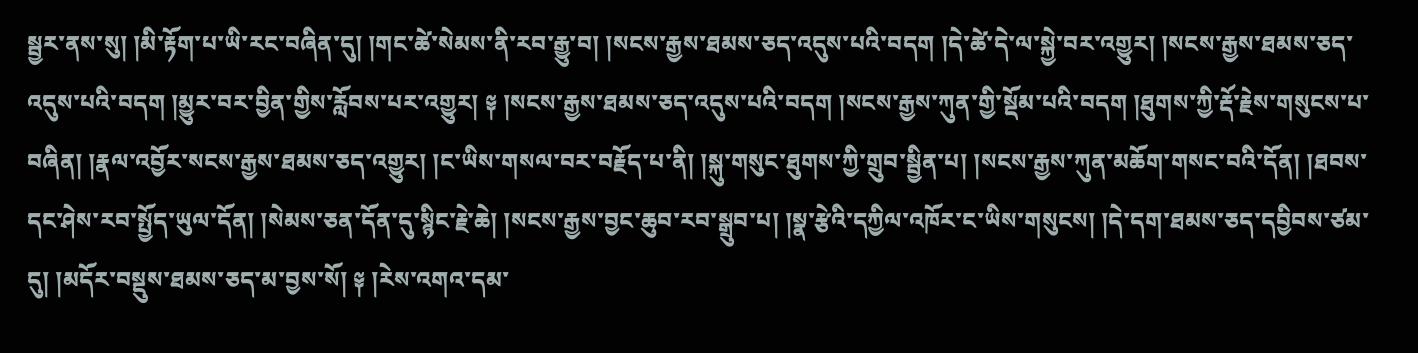སྦྱར་ནས་སུ། །མི་རྟོག་པ་ཡི་རང་བཞིན་དུ། །གང་ཚེ་སེམས་ནི་རབ་རྒྱུ་བ། །སངས་རྒྱས་ཐམས་ཅད་འདུས་པའི་བདག །དེ་ཚེ་དེ་ལ་སྐྱེ་བར་འགྱུར། །སངས་རྒྱས་ཐམས་ཅད་འདུས་པའི་བདག །མྱུར་བར་བྱིན་གྱིས་རློབས་པར་འགྱུར། ༈ །སངས་རྒྱས་ཐམས་ཅད་འདུས་པའི་བདག །སངས་རྒྱས་ཀུན་གྱི་སྡོམ་པའི་བདག །ཐུགས་ཀྱི་རྡོ་རྗེས་གསུངས་པ་བཞིན། །རྣལ་འབྱོར་སངས་རྒྱས་ཐམས་ཅད་འགྱུར། །ང་ཡིས་གསལ་བར་བརྗོད་པ་ནི། །སྐུ་གསུང་ཐུགས་ཀྱི་གྲུབ་སྦྱིན་པ། །སངས་རྒྱས་ཀུན་མཆོག་གསང་བའི་དོན། །ཐབས་དང་ཤེས་རབ་སྤྱོད་ཡུལ་དོན། །སེམས་ཅན་དོན་དུ་སྙིང་རྗེ་ཆེ། །སངས་རྒྱས་བྱང་ཆུབ་རབ་སྒྲུབ་པ། །སྣ་རྩེའི་དཀྱིལ་འཁོར་ང་ཡིས་གསུངས། །དེ་དག་ཐམས་ཅད་དབྱིབས་ཙམ་དུ། །མདོར་བསྡུས་ཐམས་ཅད་མ་བྱས་སོ། ༈ །རེས་འགའ་དམ་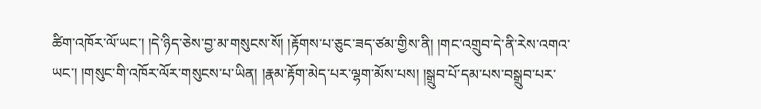ཚིག་འཁོར་ལོ་ཡང་། །དེ་ཉིད་ཅེས་བྱ་མ་གསུངས་སོ། །རྟོགས་པ་ཅུང་ཟད་ཙམ་གྱིས་ནི། །གང་འགྲུབ་དེ་ནི་རེས་འགའ་ཡང་། །གསུང་གི་འཁོར་ལོར་གསུངས་པ་ཡིན། །རྣམ་རྟོག་མེད་པར་ལྷག་མོས་པས། །སྒྲུབ་པོ་དམ་པས་བསྒྲུབ་པར་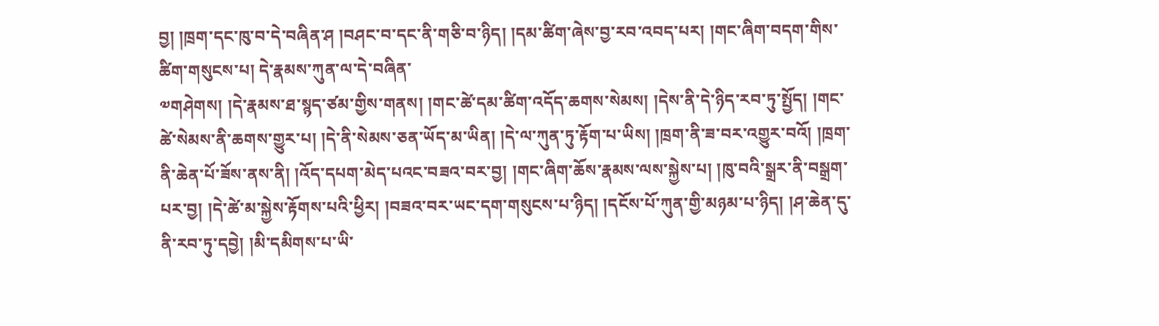བྱ། །ཁྲག་དང་ཁུ་བ་དེ་བཞིན་ཤ །བཤང་བ་དང་ནི་གཅི་བ་ཉིད། །དམ་ཚིག་ཞེས་བྱ་རབ་འབད་པར། །གང་ཞིག་བདག་གིས་ཚིག་གསུངས་པ། དེ་རྣམས་ཀུན་ལ་དེ་བཞིན་
༧གཤེགས། །དེ་རྣམས་ཐ་སྙད་ཙམ་གྱིས་གནས། །གང་ཚེ་དམ་ཚིག་འདོད་ཆགས་སེམས། །དེས་ནི་དེ་ཉིད་རབ་ཏུ་སྤྱོད། །གང་ཚེ་སེམས་ནི་ཆགས་གྱུར་པ། །དེ་ནི་སེམས་ཅན་ཡོད་མ་ཡིན། །དེ་ལ་ཀུན་ཏུ་རྟོག་པ་ཡིས། །ཁྲག་ནི་ཟ་བར་འགྱུར་བའོ། །ཁྲག་ནི་ཆེན་པོ་ཟོས་ནས་ནི། །འོད་དཔག་མེད་པའང་བཟའ་བར་བྱ། །གང་ཞིག་ཆོས་རྣམས་ལས་སྐྱེས་པ། །ཁུ་བའི་སྒྲར་ནི་བསྒྲག་པར་བྱ། །དེ་ཚེ་མ་སྐྱེས་རྟོགས་པའི་ཕྱིར། །བཟའ་བར་ཡང་དག་གསུངས་པ་ཉིད། །དངོས་པོ་ཀུན་གྱི་མཉམ་པ་ཉིད། །ཤ་ཆེན་དུ་ནི་རབ་ཏུ་དབྱེ། །མི་དམིགས་པ་ཡི་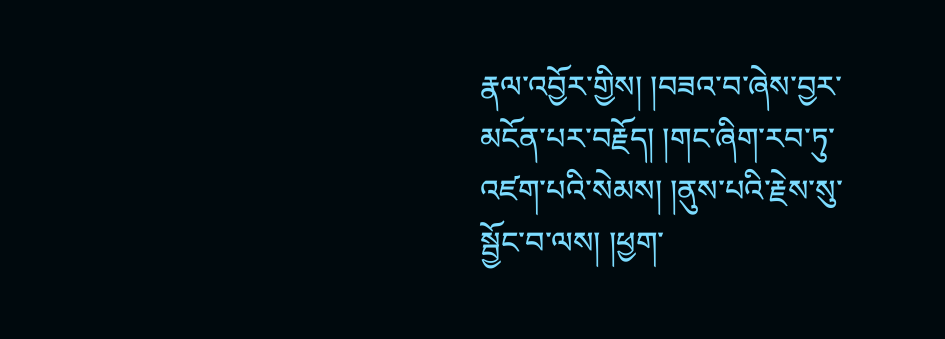རྣལ་འབྱོར་གྱིས། །བཟའ་བ་ཞེས་བྱར་མངོན་པར་བརྗོད། །གང་ཞིག་རབ་ཏུ་འཛག་པའི་སེམས། །ནུས་པའི་རྗེས་སུ་སྦྱོང་བ་ལས། །ཕྱག་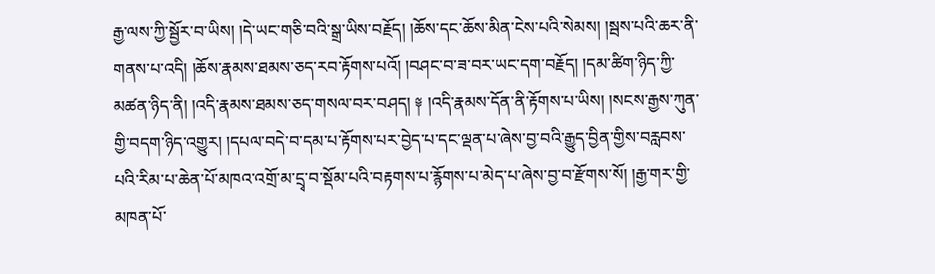རྒྱ་ལས་ཀྱི་སྦྱོར་བ་ཡིས། །དེ་ཡང་གཅི་བའི་སྒྲ་ཡིས་བརྗོད། །ཆོས་དང་ཆོས་མིན་ངེས་པའི་སེམས། །སྦས་པའི་ཆར་ནི་གནས་པ་འདི། །ཆོས་རྣམས་ཐམས་ཅད་རབ་རྟོགས་པའོ། །བཤང་བ་ཟ་བར་ཡང་དག་བརྗོད། །དམ་ཚིག་ཉིད་ཀྱི་མཚན་ཉིད་ནི། །འདི་རྣམས་ཐམས་ཅད་གསལ་བར་བཤད། ༈ །འདི་རྣམས་དོན་ནི་རྟོགས་པ་ཡིས། །སངས་རྒྱས་ཀུན་གྱི་བདག་ཉིད་འགྱུར། །དཔལ་བདེ་བ་དམ་པ་རྟོགས་པར་བྱེད་པ་དང་ལྡན་པ་ཞེས་བྱ་བའི་རྒྱུད་བྱིན་གྱིས་བརླབས་པའི་རིམ་པ་ཆེན་པོ་མཁའ་འགྲོ་མ་དྲྭ་བ་སྡོམ་པའི་བརྟགས་པ་རྙོགས་པ་མེད་པ་ཞེས་བྱ་བ་རྫོགས་སོ། །རྒྱ་གར་གྱི་མཁན་པོ་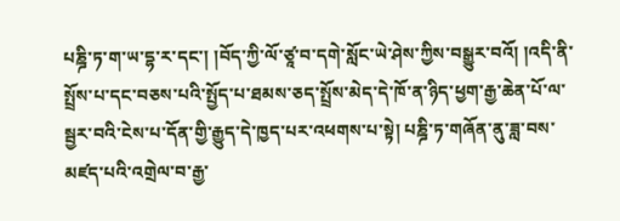པཎྜི་ཏ་ག་ཡ་དྷ་ར་དང་། །བོད་ཀྱི་ལོ་ཙཱ་བ་དགེ་སློང་ཡེ་ཤེས་ཀྱིས་བསྒྱུར་བའོ། །འདི་ནི་སྤྲོས་པ་དང་བཅས་པའི་སྤྱོད་པ་ཐམས་ཅད་སྤྲོས་མེད་དེ་ཁོ་ན་ཉིད་ཕྱག་རྒྱ་ཆེན་པོ་ལ་སྦྱར་བའི་ངེས་པ་དོན་གྱི་རྒྱུད་དེ་ཁྱད་པར་འཕགས་པ་སྟེ། པཎྜི་ཏ་གཞོན་ནུ་ཟླ་བས་མཛད་པའི་འགྲེལ་བ་རྒྱ་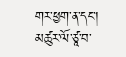གར་ཕྱག་ན་དང་། མཚུར་ལོ་ཙཱ་བ་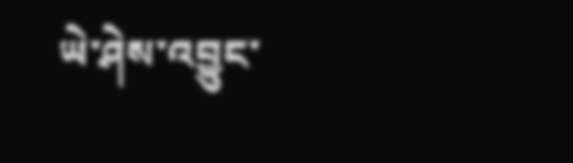ཡེ་ཤེས་འབྱུང་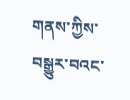གནས་ཀྱིས་བསྒྱུར་བའང་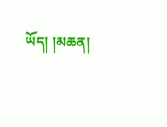ཡོད། །མཆན།